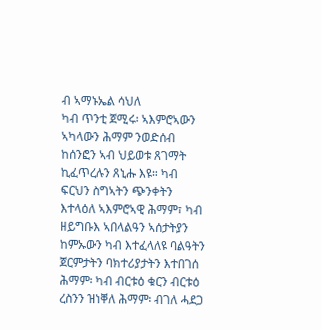ብ ኣማኑኤል ሳህለ
ካብ ጥንቲ ጀሚሩ፡ ኣእምሮኣውን ኣካላውን ሕማም ንወድሰብ ከሰንፎን ኣብ ህይወቱ ጸገማት ኪፈጥረሉን ጸኒሑ እዩ። ካብ ፍርህን ስግኣትን ጭንቀትን እተላዕለ ኣእምሮኣዊ ሕማም፣ ካብ ዘይግቡእ ኣበላልዓን ኣሰታትያን ከምኡውን ካብ እተፈላለዩ ባልዓትን ጀርምታትን ባክተሪያታትን እተበገሰ ሕማም፡ ካብ ብርቱዕ ቁርን ብርቱዕ ረስንን ዝነቐለ ሕማም፡ ብገለ ሓደጋ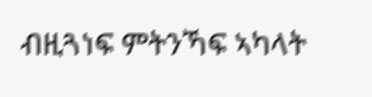ብዚጓነፍ ምትንኻፍ ኣካላት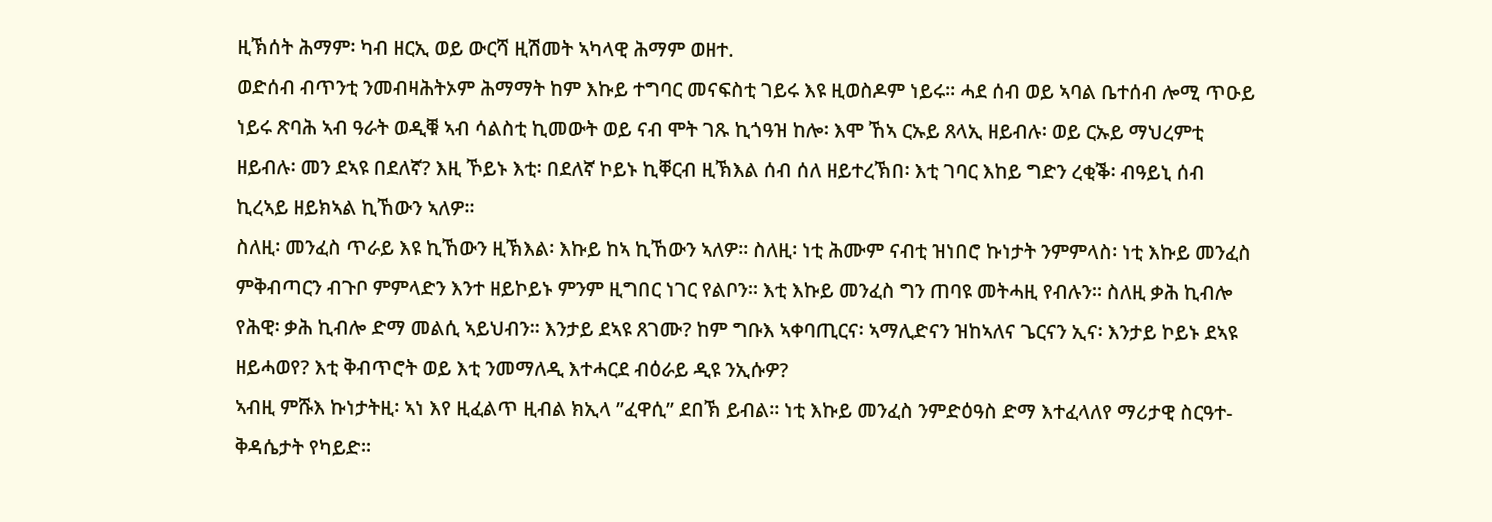ዚኽሰት ሕማም፡ ካብ ዘርኢ ወይ ውርሻ ዚሽመት ኣካላዊ ሕማም ወዘተ.
ወድሰብ ብጥንቲ ንመብዛሕትኦም ሕማማት ከም እኩይ ተግባር መናፍስቲ ገይሩ እዩ ዚወስዶም ነይሩ። ሓደ ሰብ ወይ ኣባል ቤተሰብ ሎሚ ጥዑይ ነይሩ ጽባሕ ኣብ ዓራት ወዲቑ ኣብ ሳልስቲ ኪመውት ወይ ናብ ሞት ገጹ ኪጎዓዝ ከሎ፡ እሞ ኸኣ ርኡይ ጸላኢ ዘይብሉ፡ ወይ ርኡይ ማህረምቲ ዘይብሉ፡ መን ደኣዩ በደለኛ? እዚ ኾይኑ እቲ፡ በደለኛ ኮይኑ ኪቐርብ ዚኽእል ሰብ ሰለ ዘይተረኽበ፡ እቲ ገባር እከይ ግድን ረቂቕ፡ ብዓይኒ ሰብ ኪረኣይ ዘይክኣል ኪኸውን ኣለዎ።
ስለዚ፡ መንፈስ ጥራይ እዩ ኪኸውን ዚኽእል፡ እኩይ ከኣ ኪኸውን ኣለዎ። ስለዚ፡ ነቲ ሕሙም ናብቲ ዝነበሮ ኩነታት ንምምላስ፡ ነቲ እኩይ መንፈስ ምቅብጣርን ብጉቦ ምምላድን እንተ ዘይኮይኑ ምንም ዚግበር ነገር የልቦን። እቲ እኩይ መንፈስ ግን ጠባዩ መትሓዚ የብሉን። ስለዚ ቃሕ ኪብሎ የሕዊ፡ ቃሕ ኪብሎ ድማ መልሲ ኣይህብን። እንታይ ደኣዩ ጸገሙ? ከም ግቡእ ኣቀባጢርና፡ ኣማሊድናን ዝከኣለና ጌርናን ኢና፡ እንታይ ኮይኑ ደኣዩ ዘይሓወየ? እቲ ቅብጥሮት ወይ እቲ ንመማለዲ እተሓርደ ብዕራይ ዲዩ ንኢሱዎ?
ኣብዚ ምሹእ ኩነታትዚ፡ ኣነ እየ ዚፈልጥ ዚብል ክኢላ ”ፈዋሲ” ደበኽ ይብል። ነቲ እኩይ መንፈስ ንምድዕዓስ ድማ እተፈላለየ ማሪታዊ ስርዓተ-ቅዳሴታት የካይድ።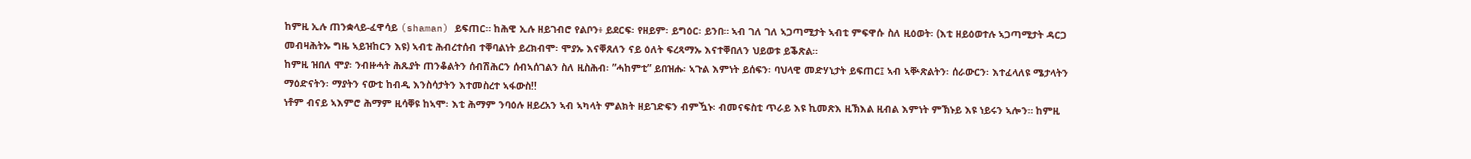ከምዚ ኢሉ ጠንቋላይ-ፈዋሳይ (shaman) ይፍጠር። ከሕዊ ኢሉ ዘይገብሮ የልቦን፥ ይደርፍ፡ የዘይም፡ ይግዕር፡ ይንበ። ኣብ ገለ ገለ ኣጋጣሚታት ኣብቲ ምፍዋሱ ስለ ዚዕወት፡ (እቲ ዘይዕወተሉ ኣጋጣሚታት ዳርጋ መብዛሕትኡ ግዜ ኣይዝከርን እዩ) ኣብቲ ሕብረተሰብ ተቐባልነት ይረክብሞ፡ ሞያኡ እናቐጸለን ናይ ዕለት ፍረጻማኡ እናተቐበለን ህይወቱ ይቕጽል።
ከምዚ ዝበለ ሞያ፡ ንብዙሓት ሕጹያት ጠንቆልትን ሰብሽሕርን ሰብኣሰገልን ስለ ዚስሕብ፡ ”ሓከምቲ” ይበዝሑ፡ ኣጉል እምነት ይሰፍን፡ ባህላዊ መድሃኒታት ይፍጠር፤ ኣብ ኣቝጽልትን፡ ሰራውርን፡ እተፈላለዩ ሜታላትን ማዕድናትን፡ ማያትን ናውቲ ከብዲ እንስሳታትን እተመስረተ ኣፋውስ!!
ነቶም ብናይ ኣእምሮ ሕማም ዚሳቐዩ ከኣሞ፡ እቲ ሕማም ንባዕሉ ዘይረአን ኣብ ኣካላት ምልክት ዘይገድፍን ብምዃኑ፡ ብመናፍስቲ ጥራይ እዩ ኪመጽእ ዚኽእል ዚብል እምነት ምኽኑይ እዩ ነይሩን ኣሎን። ከምዚ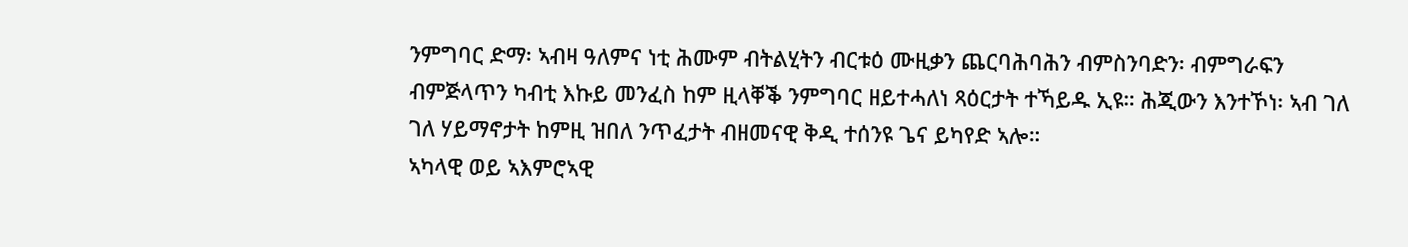ንምግባር ድማ፡ ኣብዛ ዓለምና ነቲ ሕሙም ብትልሂትን ብርቱዕ ሙዚቃን ጨርባሕባሕን ብምስንባድን፡ ብምግራፍን ብምጅላጥን ካብቲ እኩይ መንፈስ ከም ዚላቐቕ ንምግባር ዘይተሓለነ ጻዕርታት ተኻይዱ ኢዩ። ሕጂውን እንተኾነ፡ ኣብ ገለ ገለ ሃይማኖታት ከምዚ ዝበለ ንጥፈታት ብዘመናዊ ቅዲ ተሰንዩ ጌና ይካየድ ኣሎ።
ኣካላዊ ወይ ኣእምሮኣዊ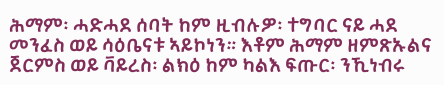ሕማም፡ ሓድሓደ ሰባት ከም ዚብሉዎ፡ ተግባር ናይ ሓደ መንፈስ ወይ ሳዕቤናቱ ኣይኮነን። እቶም ሕማም ዘምጽኡልና ጀርምስ ወይ ቫይረስ፡ ልክዕ ከም ካልእ ፍጡር፡ ንኺነብሩ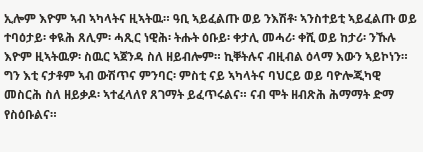ኢሎም እዮም ኣብ ኣካላትና ዚኣትዉ። ዓቢ ኣይፈልጡ ወይ ንእሽቶ፡ ኣንስተይቲ ኣይፈልጡ ወይ ተባዕታይ፡ ቀዪሕ ጸሊም፡ ሓጺር ነዊሕ፡ ትሑት ዕቡይ፡ ቀታሊ መሓሪ፡ ቀሺ ወይ ከታሪ፡ ንኹሉ እዮም ዚኣትዉዎ፡ ስዉር ኣጀንዳ ስለ ዘይብሎም። ኪቐትሉና ብዚብል ዕላማ እውን ኣይኮነን። ግን እቲ ናታቶም ኣብ ውሽጥና ምንባር፡ ምስቲ ናይ ኣካላትና ባህርይ ወይ ባዮሎጂካዊ መስርሕ ስለ ዘይቃዶ፡ ኣተፈላለየ ጸገማት ይፈጥሩልና። ናብ ሞት ዘብጽሕ ሕማማት ድማ የስዕቡልና።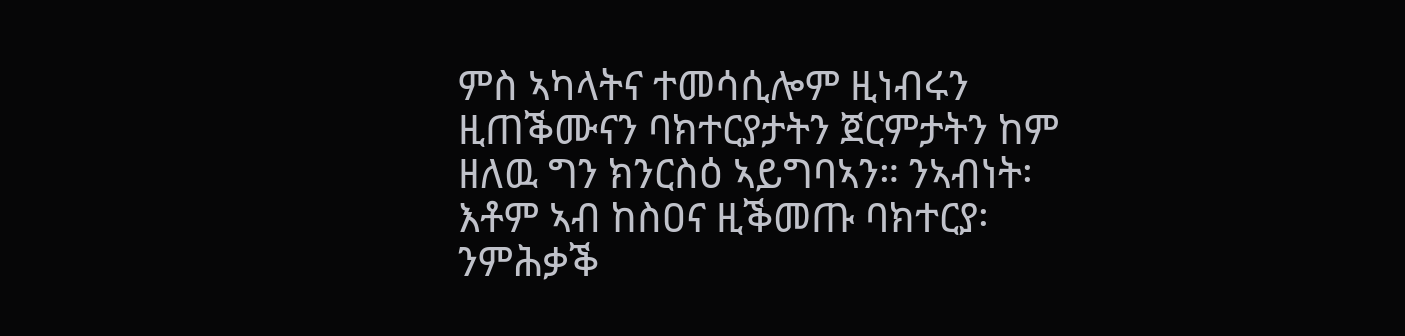ምስ ኣካላትና ተመሳሲሎም ዚነብሩን ዚጠቕሙናን ባክተርያታትን ጀርምታትን ከም ዘለዉ ግን ክንርስዕ ኣይግባኣን። ንኣብነት፡ እቶም ኣብ ከስዐና ዚቕመጡ ባክተርያ፡ ንምሕቃቕ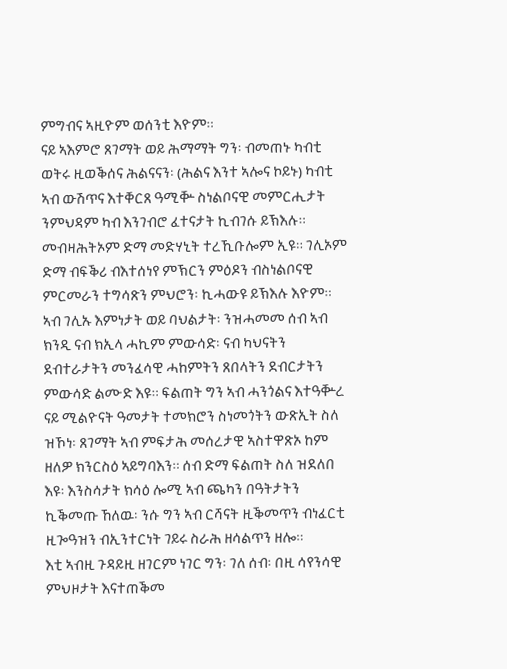ምግብና ኣዚዮም ወሰንቲ እዮም።
ናይ ኣእምሮ ጸገማት ወይ ሕማማት ግን፡ ብመጠኑ ካብቲ ወትሩ ዚወቕሰና ሕልናናን፡ (ሕልና እንተ ኣሎና ኮይኑ) ካብቲ ኣብ ውሽጥና እተቐርጸ ዓሚቝ ስነልቦናዊ መምርሒታት ንምህዳም ካብ እንገብሮ ፈተናታት ኪብገሱ ይኽእሉ። መብዛሕትኦም ድማ መድሃኒት ተረኺቡሎም ኢዩ። ገሊኦም ድማ ብፍቕሪ ብእተሰነየ ምኽርን ምዕዶን ብስነልቦናዊ ምርመራን ተግሳጽን ምህሮን፡ ኪሓውዩ ይኽእሉ እዮም።
ኣብ ገሊኡ እምነታት ወይ ባህልታት፡ ንዝሓመመ ሰብ ኣብ ክንዲ ናብ ክኢላ ሓኪም ምውሳድ፡ ናብ ካህናትን ደብተራታትን መንፈሳዊ ሓከምትን ጸበላትን ደብርታትን ምውሳድ ልሙድ እዩ። ፍልጠት ግን ኣብ ሓንጎልና እተዓቝረ ናይ ሚልዮናት ዓመታት ተመክሮን ስነመጎትን ውጽኢት ስለ ዝኾነ፡ ጸገማት ኣብ ምፍታሕ መሰረታዊ ኣስተዋጽኦ ከም ዘለዎ ክንርስዕ ኣይግባእን። ሰብ ድማ ፍልጠት ስለ ዝደለበ እዩ፡ እንስሳታት ክሳዕ ሎሚ ኣብ ጫካን በዓትታትን ኪቕመጡ ኸለዉ፡ ንሱ ግን ኣብ ርሻናት ዚቕመጥን ብነፈርቲ ዚጐዓዝን ብኢንተርነት ገይሩ ስራሕ ዘሳልጥን ዘሎ።
እቲ ኣብዚ ጉዳይዚ ዘገርም ነገር ግን፡ ገለ ሰብ፡ በዚ ሳየንሳዊ ምህዞታት እናተጠቕመ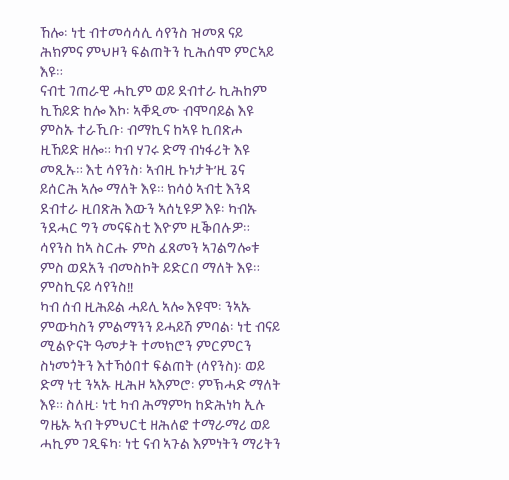ኸሎ፡ ነቲ ብተመሳሳሊ ሳየንስ ዝመጸ ናይ ሕክምና ምህዞን ፍልጠትን ኪሕሰሞ ምርኣይ እዩ።
ናብቲ ገጠራዊ ሓኪም ወይ ደብተራ ኪሕከም ኪኸይድ ከሎ እኮ፡ ኣቐዲሙ ብሞባይል እዩ ምስኡ ተራኺቡ፡ ብማኪና ከኣዩ ኪበጽሖ ዚኸይድ ዘሎ። ካብ ሃገሩ ድማ ብነፋሪት እዩ መጺኡ። እቲ ሳየንስ፡ ኣብዚ ኩነታት’ዚ ጌና ይሰርሕ ኣሎ ማለት እዩ። ክሳዕ ኣብቲ እንዳ ደብተራ ዚበጽሕ እውን ኣሰኒዩዎ እዩ፡ ካብኡ ንደሓር ግን መናፍስቲ እዮም ዚቕበሉዎ። ሳየንስ ከኣ ስርሑ ምስ ፈጸመን ኣገልግሎቱ ምስ ወደአን ብመስኮት ይድርበ ማለት እዩ። ምስኪናይ ሳየንስ!!
ካብ ሰብ ዚሕይል ሓይሊ ኣሎ እዩሞ፡ ንኣኡ ምውካስን ምልማንን ይሓይሽ ምባል፡ ነቲ ብናይ ሚልዮናት ዓመታት ተመክሮን ምርምርን ስነመጎትን እተኻዕበተ ፍልጠት (ሳየንስ)፡ ወይ ድማ ነቲ ንኣኡ ዚሕዞ ኣእምሮ፡ ምኽሓድ ማለት እዩ። ስለዚ፡ ነቲ ካብ ሕማምካ ከድሕነካ ኢሉ ግዜኡ ኣብ ትምህርቲ ዘሕለፎ ተማራማሪ ወይ ሓኪም ገዲፍካ፡ ነቲ ናብ ኣጉል እምነትን ማሪትን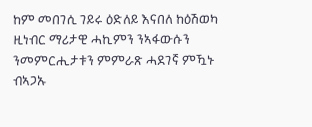ከም መበገሲ ገይሩ ዕድለይ እናበለ ከዕሽወካ ዚነብር ማሪታዊ ሓኪምን ንኣፋውሱን ንመምርሒታቱን ምምራጽ ሓደገኛ ምዃኑ ብኣጋኡ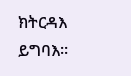ክትርዳእ ይግባእ።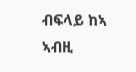ብፍላይ ከኣ ኣብዚ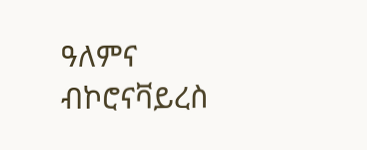ዓለምና ብኮሮናቫይረስ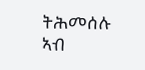ትሕመሰሉ ኣብ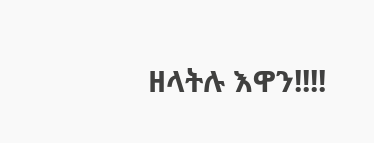ዘላትሉ እዋን!!!!